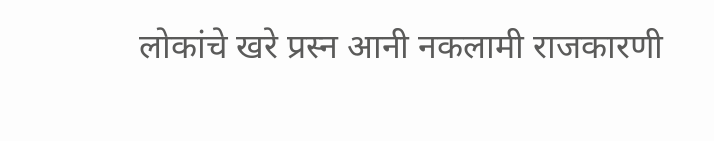लोकांचे खरे प्रस्न आनी नकलामी राजकारणी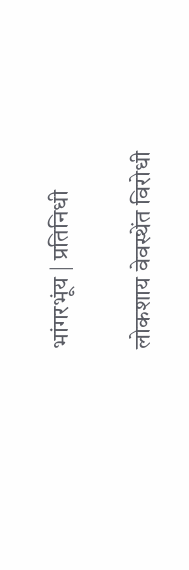भांगरभूंय | प्रतिनिधी

लोकशाय वेवस्थेंत विरोधी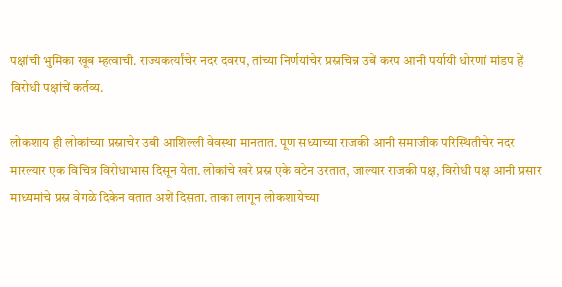पक्षांची भुमिका खूब म्हत्वाची. राज्यकर्त्यांचेर नदर दवरप, तांच्या निर्णयांचेर प्रस्नचिन्न उबें करप आनी पर्यायी धोरणां मांडप हें विरोधी पक्षांचें कर्तव्य.

लोकशाय ही लोकांच्या प्रस्नाचेर उबी आशिल्ली वेवस्था मानतात. पूण सध्याच्या राजकी आनी समाजीक परिस्थितीचेर नदर मारल्यार एक विचित्र विरोधाभास दिसून येता. लोकांचे खरे प्रस्न एके वटेन उरतात, जाल्यार राजकी पक्ष, विरोधी पक्ष आनी प्रसार माध्यमांचे प्रस्न वेगळे दिकेन वतात अशें दिसता. ताका लागून लोकशायेच्या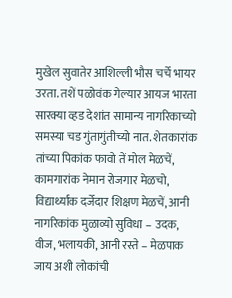मुखेल सुवातेर आशिल्ली भौस चर्चे भायर उरता. तशें पळोवंक गेल्यार आयज भारता सारक्या व्हड देशांत सामान्य नागरिकाच्यो समस्या चड गुंतागुंतीच्यो नात. शेतकारांक तांच्या पिकांक फावो तें मोल मेळचें, कामगारांक नेमान रोजगार मेळचो, विद्यार्थ्यांक दर्जेदार शिक्षण मेळचें, आनी नागरिकांक मुळाव्यो सुविधा – उदक, वीज, भलायकी, आनी रस्ते – मेळपाक जाय अशी लोकांची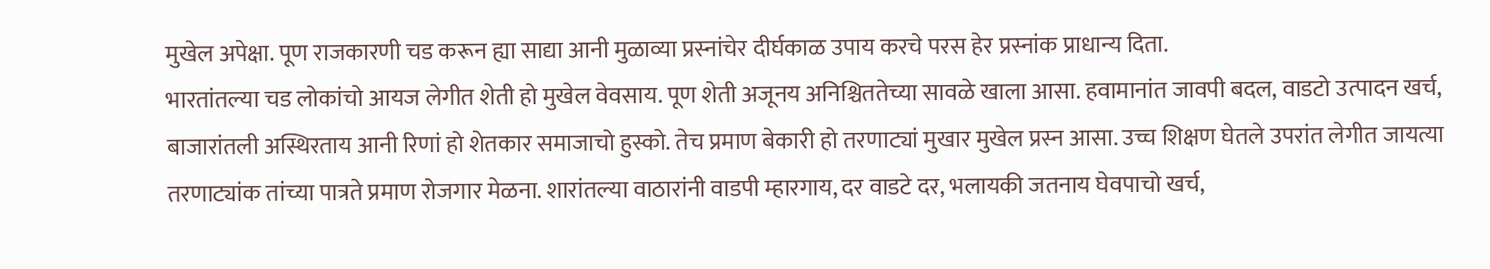मुखेल अपेक्षा. पूण राजकारणी चड करून ह्या साद्या आनी मुळाव्या प्रस्नांचेर दीर्घकाळ उपाय करचे परस हेर प्रस्नांक प्राधान्य दिता.
भारतांतल्या चड लोकांचो आयज लेगीत शेती हो मुखेल वेवसाय. पूण शेती अजूनय अनिश्चिततेच्या सावळे खाला आसा. हवामानांत जावपी बदल, वाडटो उत्पादन खर्च, बाजारांतली अस्थिरताय आनी रिणां हो शेतकार समाजाचो हुस्को. तेच प्रमाण बेकारी हो तरणाट्यां मुखार मुखेल प्रस्न आसा. उच्च शिक्षण घेतले उपरांत लेगीत जायत्या तरणाट्यांक तांच्या पात्रते प्रमाण रोजगार मेळना. शारांतल्या वाठारांनी वाडपी म्हारगाय, दर वाडटे दर, भलायकी जतनाय घेवपाचो खर्च,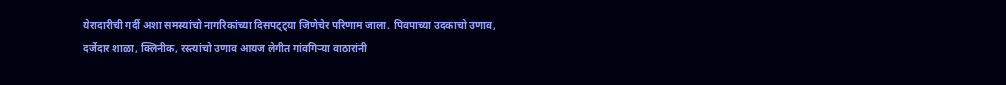येरादारीची गर्दी अशा समस्यांचो नागरिकांच्या दिसपट्ट्या जिणेचेर परिणाम जाला. पिवपाच्या उदकाचो उणाव, दर्जेदार शाळा, क्लिनीक, रस्त्यांचो उणाव आयज लेगीत गांवगिऱ्या वाठारांनी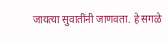जायत्या सुवातींनी जाणवता. हे सगळे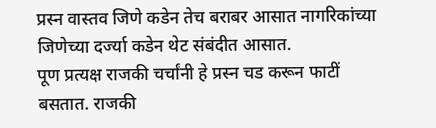प्रस्न वास्तव जिणे कडेन तेच बराबर आसात नागरिकांच्या जिणेच्या दर्ज्या कडेन थेट संबंदीत आसात.
पूण प्रत्यक्ष राजकी चर्चांनी हे प्रस्न चड करून फाटीं बसतात. राजकी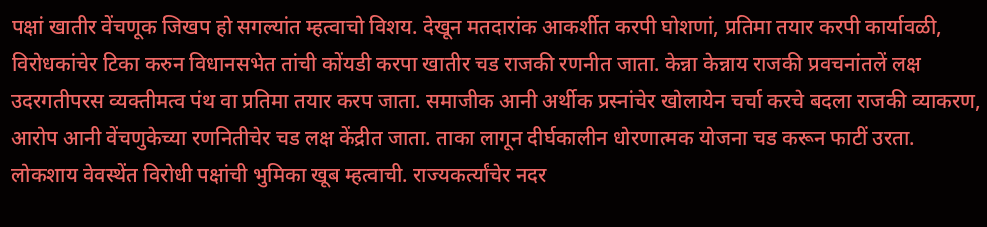पक्षां खातीर वेंचणूक जिखप हो सगल्यांत म्हत्वाचो विशय. देखून मतदारांक आकर्शीत करपी घोशणां, प्रतिमा तयार करपी कार्यावळी, विरोधकांचेर टिका करुन विधानसभेत तांची कोंयडी करपा खातीर चड राजकी रणनीत जाता. केन्ना केन्नाय राजकी प्रवचनांतलें लक्ष उदरगतीपरस व्यक्तीमत्व पंथ वा प्रतिमा तयार करप जाता. समाजीक आनी अर्थीक प्रस्नांचेर खोलायेन चर्चा करचे बदला राजकी व्याकरण, आरोप आनी वेंचणुकेच्या रणनितीचेर चड लक्ष केंद्रीत जाता. ताका लागून दीर्घकालीन धोरणात्मक योजना चड करून फाटीं उरता.
लोकशाय वेवस्थेंत विरोधी पक्षांची भुमिका खूब म्हत्वाची. राज्यकर्त्यांचेर नदर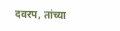दवरप, तांच्या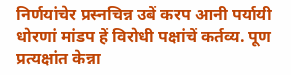निर्णयांचेर प्रस्नचिन्न उबें करप आनी पर्यायी धोरणां मांडप हें विरोधी पक्षांचें कर्तव्य. पूण प्रत्यक्षांत केन्ना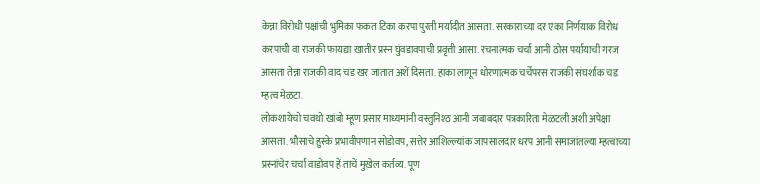केन्ना विरोधी पक्षांची भुमिका फकत टिका करपा पुरती मर्यादीत आसता. सरकाराच्या दर एका निर्णयाक विरोध करपाची वा राजकी फायद्या खातीर प्रस्न घुंवडावपाची प्रवृत्ती आसा. रचनात्मक चर्चा आनी ठोस पर्यायाची गरज आसता तेन्ना राजकी वाद चड खर जातात अशें दिसता. हाका लागून धोरणात्मक चर्चेपरस राजकी संघर्शाक चड म्हत्व मेळटा.
लोकशायेचो चवथो खांबो म्हूण प्रसार माध्यमांनी वस्तुनिश्ठ आनी जबाबदार पत्रकारिता मेळटली अशी अपेक्षा आसता. भौसाचे हुस्के प्रभावीपणान सोडोवप, सत्तेर आशिल्ल्यांक जापसालदार धरप आनी समाजांतल्या म्हत्वाच्या प्रस्नांचेर चर्चा वाडोवप हें ताचें मुखेल कर्तव्य. पूण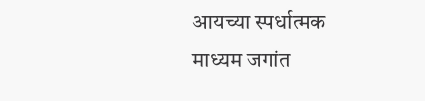आयच्या स्पर्धात्मक माध्यम जगांत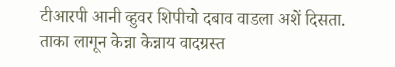टीआरपी आनी व्हुवर शिपीचो दबाव वाडला अशें दिसता. ताका लागून केन्ना केन्नाय वादग्रस्त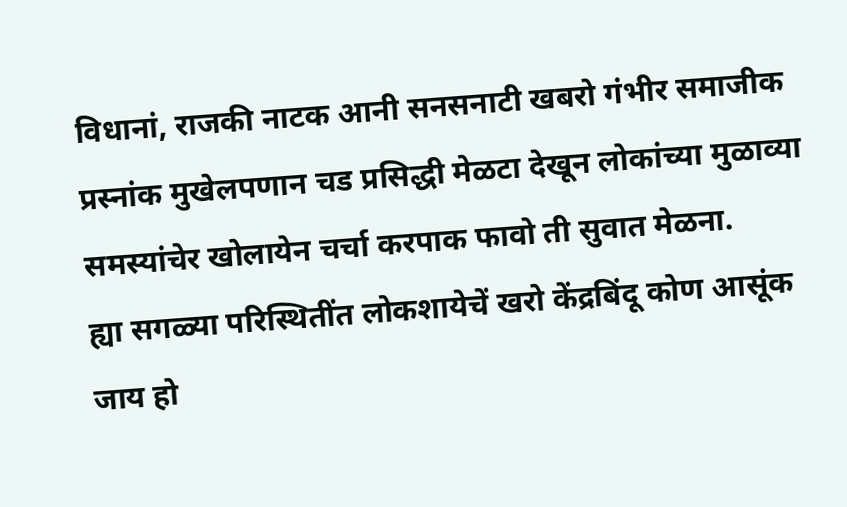विधानां, राजकी नाटक आनी सनसनाटी खबरो गंभीर समाजीक प्रस्नांक मुखेलपणान चड प्रसिद्धी मेळटा देखून लोकांच्या मुळाव्या समस्यांचेर खोलायेन चर्चा करपाक फावो ती सुवात मेळना.
ह्या सगळ्या परिस्थितींत लोकशायेचें खरो केंद्रबिंदू कोण आसूंक जाय हो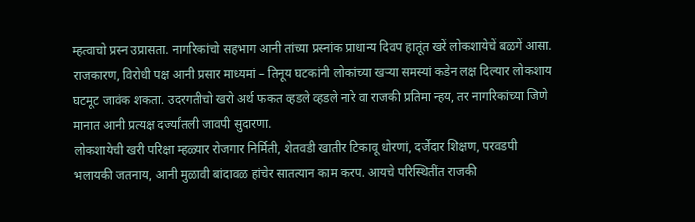म्हत्वाचो प्रस्न उप्रासता. नागरिकांचो सहभाग आनी तांच्या प्रस्नांक प्राधान्य दिवप हातूंत खरें लोकशायेचें बळगें आसा. राजकारण, विरोधी पक्ष आनी प्रसार माध्यमां – तिनूय घटकांनी लोकांच्या खऱ्या समस्यां कडेन लक्ष दिल्यार लोकशाय घटमूट जावंक शकता. उदरगतीचो खरो अर्थ फकत व्हडले व्हडले नारे वा राजकी प्रतिमा न्हय, तर नागरिकांच्या जिणे मानात आनी प्रत्यक्ष दर्ज्यांतली जावपी सुदारणा.
लोकशायेची खरी परिक्षा म्हळ्यार रोजगार निर्मिती, शेतवडी खातीर टिकावू धोरणां, दर्जेदार शिक्षण, परवडपी भलायकी जतनाय, आनी मुळावी बांदावळ हांचेर सातत्यान काम करप. आयचे परिस्थितींत राजकी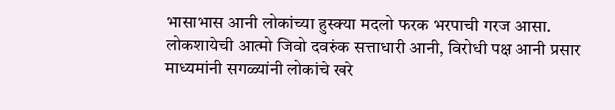भासाभास आनी लोकांच्या हुस्क्या मदलो फरक भरपाची गरज आसा. लोकशायेची आत्मो जिवो दवरुंक सत्ताधारी आनी, विरोधी पक्ष आनी प्रसार माध्यमांनी सगळ्यांनी लोकांचे खरे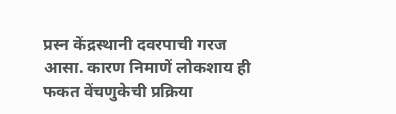प्रस्न केंद्रस्थानी दवरपाची गरज आसा. कारण निमाणें लोकशाय ही फकत वेंचणुकेची प्रक्रिया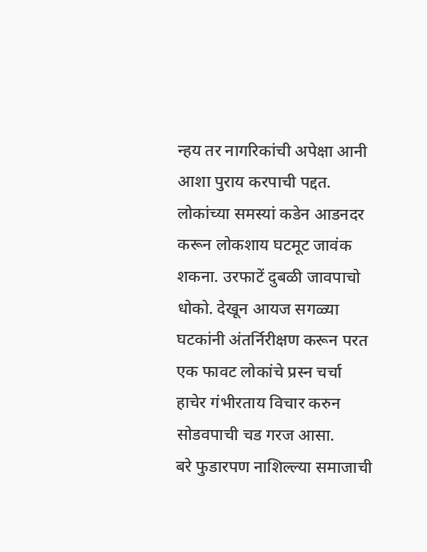न्हय तर नागरिकांची अपेक्षा आनी आशा पुराय करपाची पद्दत.
लोकांच्या समस्यां कडेन आडनदर करून लोकशाय घटमूट जावंक शकना. उरफाटें दुबळी जावपाचो धोको. देखून आयज सगळ्या घटकांनी अंतर्निरीक्षण करून परत एक फावट लोकांचे प्रस्न चर्चा हाचेर गंभीरताय विचार करुन सोडवपाची चड गरज आसा.
बरे फुडारपण नाशिल्ल्या समाजाची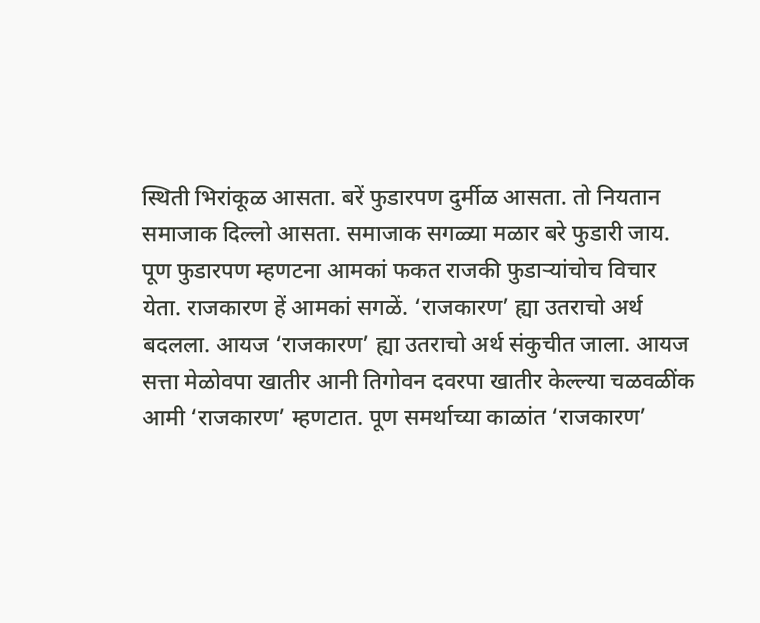स्थिती भिरांकूळ आसता. बरें फुडारपण दुर्मीळ आसता. तो नियतान समाजाक दिल्लो आसता. समाजाक सगळ्या मळार बरे फुडारी जाय. पूण फुडारपण म्हणटना आमकां फकत राजकी फुडाऱ्यांचोच विचार येता. राजकारण हें आमकां सगळें. ‘राजकारण’ ह्या उतराचो अर्थ बदलला. आयज ‘राजकारण’ ह्या उतराचो अर्थ संकुचीत जाला. आयज सत्ता मेळोवपा खातीर आनी तिगोवन दवरपा खातीर केल्ल्या चळवळींक आमी ‘राजकारण’ म्हणटात. पूण समर्थाच्या काळांत ‘राजकारण’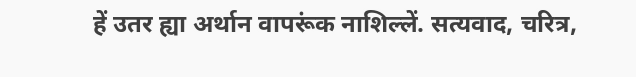हें उतर ह्या अर्थान वापरूंक नाशिल्लें. सत्यवाद, चरित्र,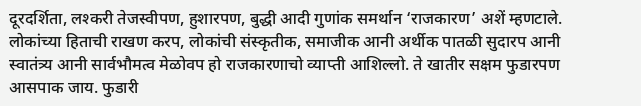दूरदर्शिता, लश्करी तेजस्वीपण, हुशारपण, बुद्धी आदी गुणांक समर्थान ‘राजकारण’ अशें म्हणटाले. लोकांच्या हिताची राखण करप, लोकांची संस्कृतीक, समाजीक आनी अर्थीक पातळी सुदारप आनी स्वातंत्र्य आनी सार्वभौमत्व मेळोवप हो राजकारणाचो व्याप्ती आशिल्लो. ते खातीर सक्षम फुडारपण आसपाक जाय. फुडारी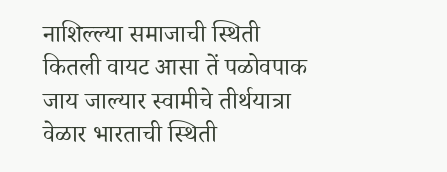नाशिल्ल्या समाजाची स्थिती कितली वायट आसा तें पळोवपाक जाय जाल्यार स्वामीचे तीर्थयात्रा वेळार भारताची स्थिती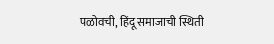पळोवची, हिंदू समाजाची स्थिती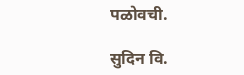पळोवची.

सुदिन वि.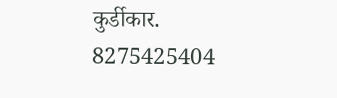कुर्डीकार.
8275425404